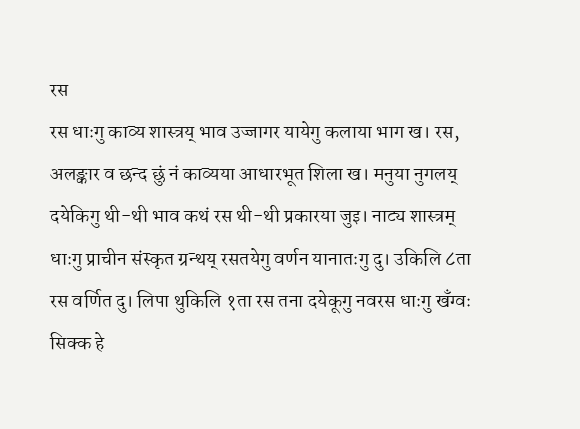रस
रस धाःगु काव्य शास्त्रय् भाव उज्जागर यायेगु कलाया भाग ख। रस, अलङ्कार व छन्द छुं नं काव्यया आधारभूत शिला ख। मनुया नुगलय् दयेकिगु थी-थी भाव कथं रस थी-थी प्रकारया जुइ। नाट्य शास्त्रम् धाःगु प्राचीन संस्कृत ग्रन्थय् रसतयेगु वर्णन यानातःगु दु। उकिलि ८ता रस वर्णित दु। लिपा थुकिलि १ता रस तना दयेकूगु नवरस धाःगु खँग्वः सिक्क हे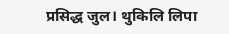प्रसिद्ध जुल। थुकिलि लिपा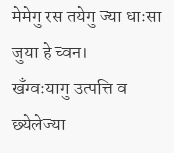मेमेगु रस तयेगु ज्या धाःसा जुया हे च्वन।
खँग्वःयागु उत्पत्ति व छ्येलेज्या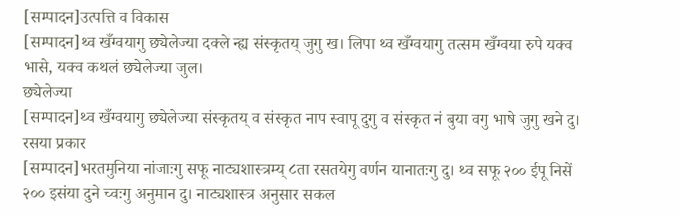[सम्पादन]उत्पत्ति व विकास
[सम्पादन]थ्व खँग्वयागु छ्येलेज्या दक्ले न्ह्य संस्कृतय् जुगु ख। लिपा थ्व खँग्वयागु तत्सम खँग्वया रुपे यक्व भासे, यक्व कथलं छ्येलेज्या जुल।
छ्येलेज्या
[सम्पादन]थ्व खँग्वयागु छ्येलेज्या संस्कृतय् व संस्कृत नाप स्वापू दुगु व संस्कृत नं बुया वगु भाषे जुगु खने दु।
रसया प्रकार
[सम्पादन]भरतमुनिया नांजाःगु सफू नाट्यशास्त्रम्य् ८ता रसतयेगु वर्णन यानातःगु दु। थ्व सफू २०० ईपू निसें २०० इसंया दुने च्वःगु अनुमान दु। नाट्यशास्त्र अनुसार सकल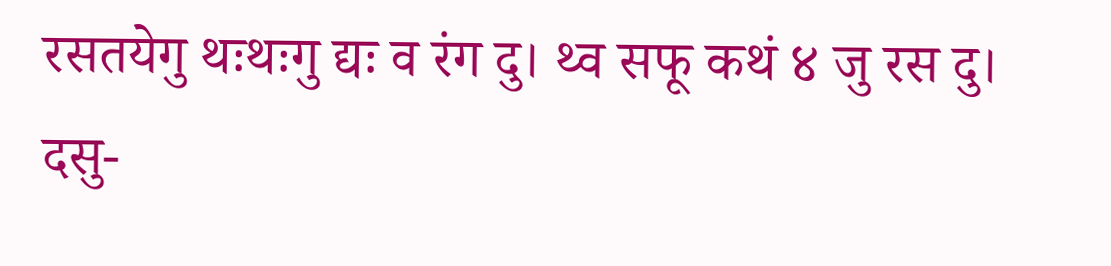रसतयेगु थःथःगु द्यः व रंग दु। थ्व सफू कथं ४ जु रस दु। दसु-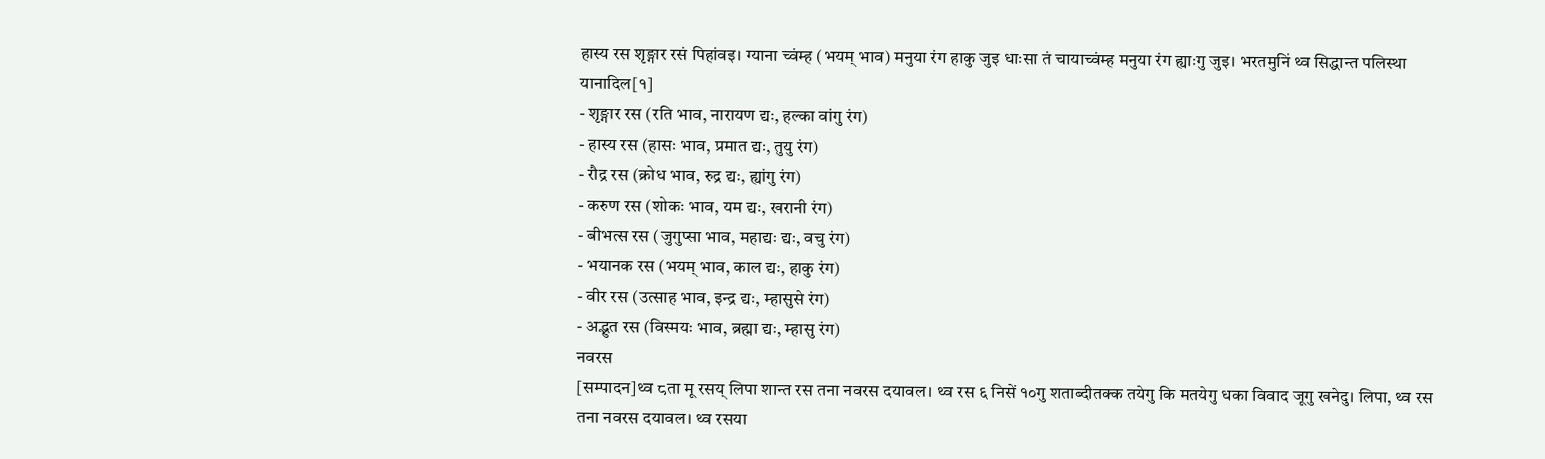हास्य रस शृङ्गार रसं पिहांवइ। ग्याना च्वंम्ह (भयम् भाव) मनुया रंग हाकु जुइ धाःसा तं चायाच्वंम्ह मनुया रंग ह्याःगु जुइ। भरतमुनिं थ्व सिद्धान्त पलिस्था यानादिल[१]
- शृङ्गार रस (रति भाव, नारायण द्यः, हल्का वांगु रंग)
- हास्य रस (हासः भाव, प्रमात द्यः, तुयु रंग)
- रौद्र रस (क्रोध भाव, रुद्र द्यः, ह्यांगु रंग)
- करुण रस (शोकः भाव, यम द्यः, खरानी रंग)
- बीभत्स रस (जुगुप्सा भाव, महाद्यः द्यः, वचु रंग)
- भयानक रस (भयम् भाव, काल द्यः, हाकु रंग)
- वीर रस (उत्साह भाव, इन्द्र द्यः, म्हासुसे रंग)
- अद्भुत रस (विस्मयः भाव, ब्रह्मा द्यः, म्हासु रंग)
नवरस
[सम्पादन]थ्व ८ता मू रसय् लिपा शान्त रस तना नवरस दयावल। थ्व रस ६ निसें १०गु शताब्दीतक्क तयेगु कि मतयेगु धका विवाद जूगु खनेदु। लिपा, थ्व रस तना नवरस दयावल। थ्व रसया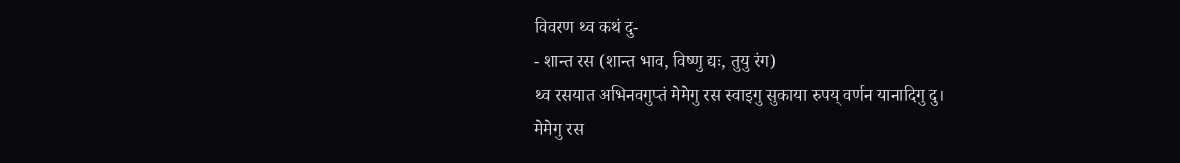विवरण थ्व कथं दु-
- शान्त रस (शान्त भाव, विष्णु द्यः, तुयु रंग)
थ्व रसयात अभिनवगुप्तं मेमेगु रस स्वाइगु सुकाया रुपय् वर्णन यानादिगु दु।
मेमेगु रस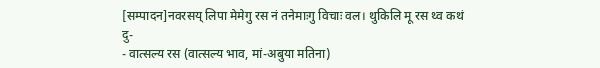[सम्पादन]नवरसय् लिपा मेमेगु रस नं तनेमाःगु विचाः वल। थुकिलि मू रस थ्व कथं दु-
- वात्सल्य रस (वात्सल्य भाव, मां-अबुया मतिना)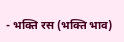- भक्ति रस (भक्ति भाव)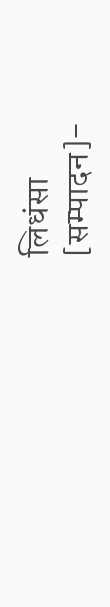लिधंसा
[सम्पादन]-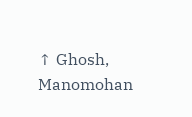↑ Ghosh, Manomohan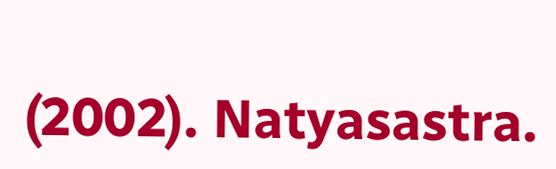(2002). Natyasastra.